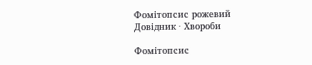Фомітопсис рожевий
Довідник · Хвороби

Фомітопсис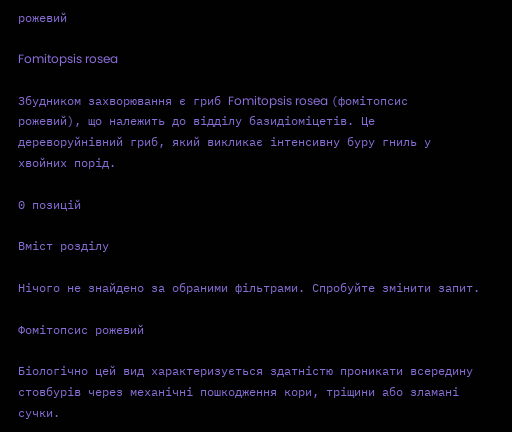рожевий

Fomitopsis rosea

Збудником захворювання є гриб Fomitopsis rosea (фомітопсис рожевий), що належить до відділу базидіоміцетів. Це дереворуйнівний гриб, який викликає інтенсивну буру гниль у хвойних порід.

0 позицій

Вміст розділу

Нічого не знайдено за обраними фільтрами. Спробуйте змінити запит.

Фомітопсис рожевий

Біологічно цей вид характеризується здатністю проникати всередину стовбурів через механічні пошкодження кори, тріщини або зламані сучки.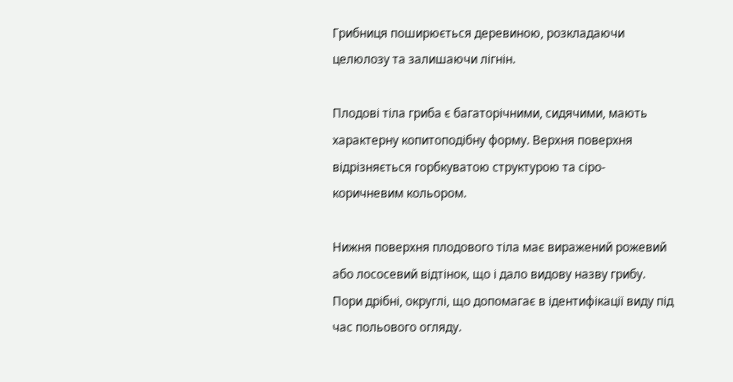Грибниця поширюється деревиною, розкладаючи целюлозу та залишаючи лігнін.

Плодові тіла гриба є багаторічними, сидячими, мають характерну копитоподібну форму. Верхня поверхня відрізняється горбкуватою структурою та сіро-коричневим кольором.

Нижня поверхня плодового тіла має виражений рожевий або лососевий відтінок, що і дало видову назву грибу. Пори дрібні, округлі, що допомагає в ідентифікації виду під час польового огляду.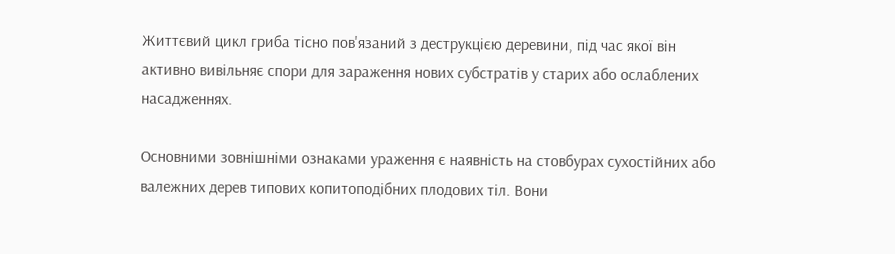Життєвий цикл гриба тісно пов'язаний з деструкцією деревини, під час якої він активно вивільняє спори для зараження нових субстратів у старих або ослаблених насадженнях.

Основними зовнішніми ознаками ураження є наявність на стовбурах сухостійних або валежних дерев типових копитоподібних плодових тіл. Вони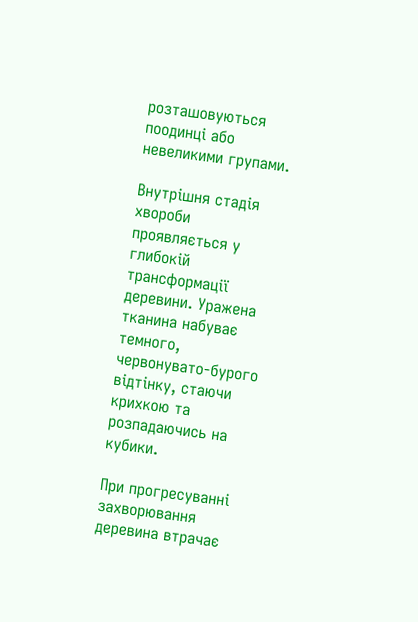розташовуються поодинці або невеликими групами.

Внутрішня стадія хвороби проявляється у глибокій трансформації деревини. Уражена тканина набуває темного, червонувато-бурого відтінку, стаючи крихкою та розпадаючись на кубики.

При прогресуванні захворювання деревина втрачає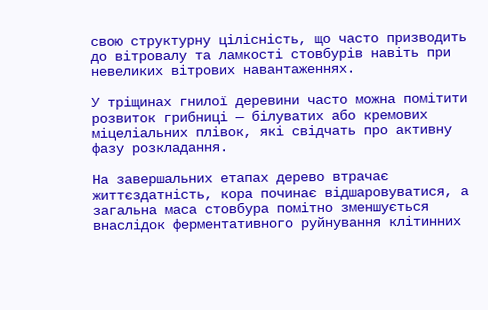свою структурну цілісність, що часто призводить до вітровалу та ламкості стовбурів навіть при невеликих вітрових навантаженнях.

У тріщинах гнилої деревини часто можна помітити розвиток грибниці — білуватих або кремових міцеліальних плівок, які свідчать про активну фазу розкладання.

На завершальних етапах дерево втрачає життєздатність, кора починає відшаровуватися, а загальна маса стовбура помітно зменшується внаслідок ферментативного руйнування клітинних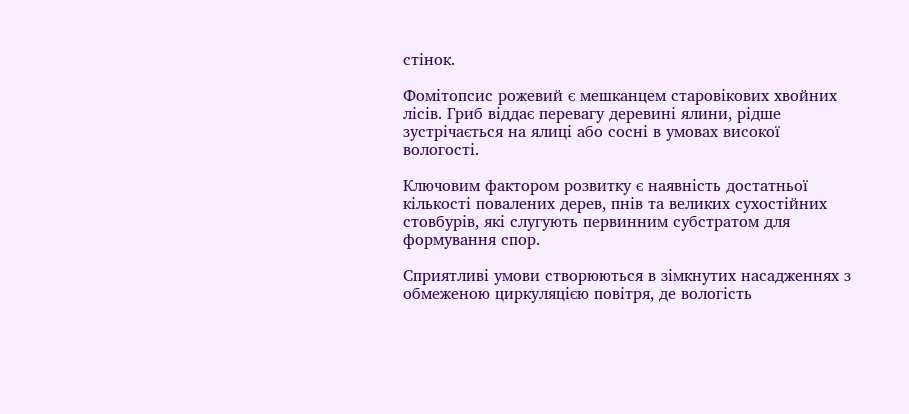стінок.

Фомітопсис рожевий є мешканцем старовікових хвойних лісів. Гриб віддає перевагу деревині ялини, рідше зустрічається на ялиці або сосні в умовах високої вологості.

Ключовим фактором розвитку є наявність достатньої кількості повалених дерев, пнів та великих сухостійних стовбурів, які слугують первинним субстратом для формування спор.

Сприятливі умови створюються в зімкнутих насадженнях з обмеженою циркуляцією повітря, де вологість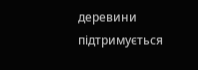деревини підтримується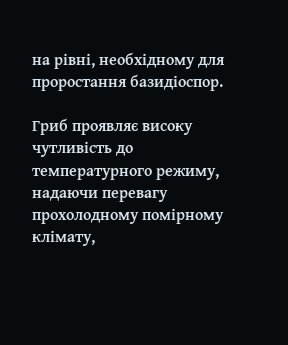на рівні, необхідному для проростання базидіоспор.

Гриб проявляє високу чутливість до температурного режиму, надаючи перевагу прохолодному помірному клімату,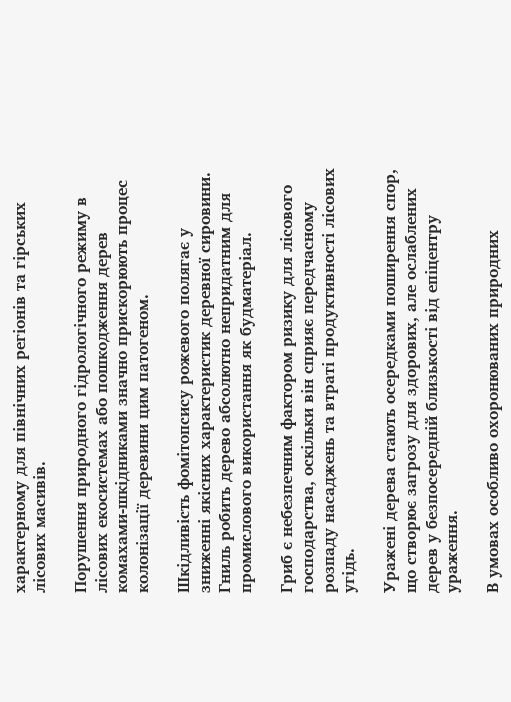характерному для північних регіонів та гірських лісових масивів.

Порушення природного гідрологічного режиму в лісових екосистемах або пошкодження дерев комахами-шкідниками значно прискорюють процес колонізації деревини цим патогеном.

Шкідливість фомітопсису рожевого полягає у зниженні якісних характеристик деревної сировини. Гниль робить дерево абсолютно непридатним для промислового використання як будматеріал.

Гриб є небезпечним фактором ризику для лісового господарства, оскільки він сприяє передчасному розпаду насаджень та втраті продуктивності лісових угідь.

Уражені дерева стають осередками поширення спор, що створює загрозу для здорових, але ослаблених дерев у безпосередній близькості від епіцентру ураження.

В умовах особливо охоронюваних природних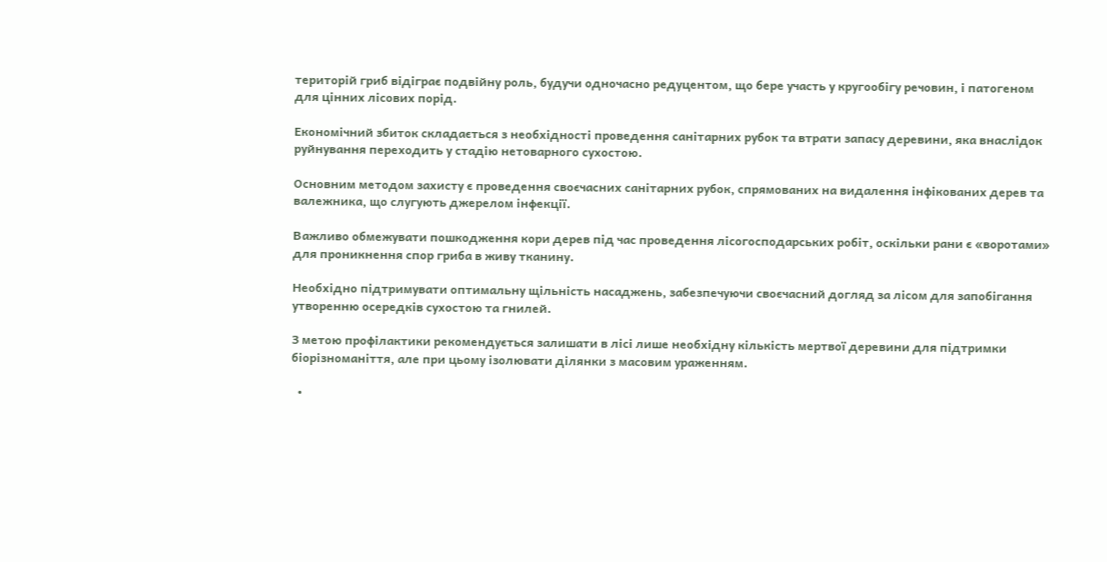територій гриб відіграє подвійну роль, будучи одночасно редуцентом, що бере участь у кругообігу речовин, і патогеном для цінних лісових порід.

Економічний збиток складається з необхідності проведення санітарних рубок та втрати запасу деревини, яка внаслідок руйнування переходить у стадію нетоварного сухостою.

Основним методом захисту є проведення своєчасних санітарних рубок, спрямованих на видалення інфікованих дерев та валежника, що слугують джерелом інфекції.

Важливо обмежувати пошкодження кори дерев під час проведення лісогосподарських робіт, оскільки рани є «воротами» для проникнення спор гриба в живу тканину.

Необхідно підтримувати оптимальну щільність насаджень, забезпечуючи своєчасний догляд за лісом для запобігання утворенню осередків сухостою та гнилей.

З метою профілактики рекомендується залишати в лісі лише необхідну кількість мертвої деревини для підтримки біорізноманіття, але при цьому ізолювати ділянки з масовим ураженням.

  •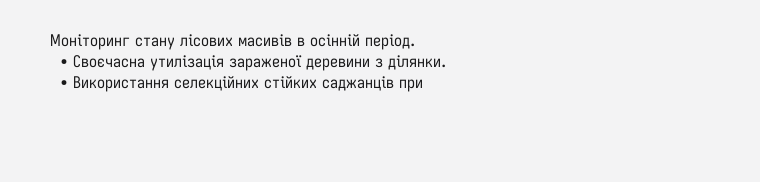Моніторинг стану лісових масивів в осінній період.
  • Своєчасна утилізація зараженої деревини з ділянки.
  • Використання селекційних стійких саджанців при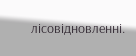лісовідновленні.